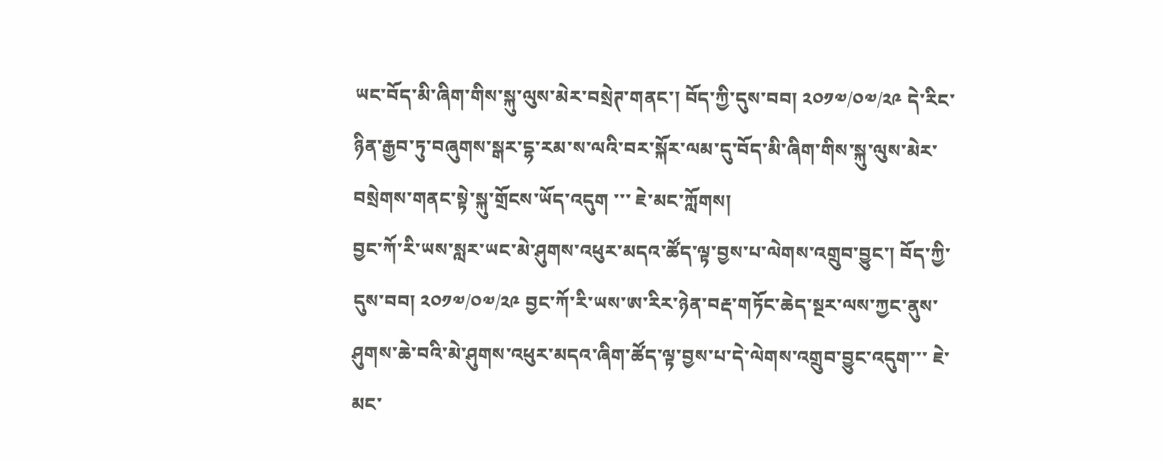ཡང་བོད་མི་ཞིག་གིས་སྐུ་ལུས་མེར་བསྲེཊ་གནང་། བོད་ཀྱི་དུས་བབ། ༢༠༡༧/༠༧/༢༩ དེ་རིང་ཉིན་རྒྱབ་ཏུ་བཞུགས་སྒར་དྷ་རམ་ས་ལའི་བར་སྐོར་ལམ་དུ་བོད་མི་ཞིག་གིས་སྐུ་ལུས་མེར་བསྲེགས་གནང་སྟེ་སྐུ་གྲོངས་ཡོད་འདུག ་་་ ཇེ་མང་ཀློགས།
བྱང་ཀོ་རི་ཡས་སླར་ཡང་མེ་ཤུགས་འཕུར་མདའ་ཚོད་ལྟ་བྱས་པ་ལེགས་འགྲུབ་བྱུང་། བོད་ཀྱི་དུས་བབ། ༢༠༡༧/༠༧/༢༩ བྱང་ཀོ་རི་ཡས་ཨ་རིར་ཉེན་བརྡ་གཏོང་ཆེད་སྔར་ལས་ཀྱང་ནུས་ཤུགས་ཆེ་བའི་མེ་ཤུགས་འཕུར་མདའ་ཞིག་ཚོད་ལྟ་བྱས་པ་དེ་ལེགས་འགྲུབ་བྱུང་འདུག་་་ ཇེ་མང་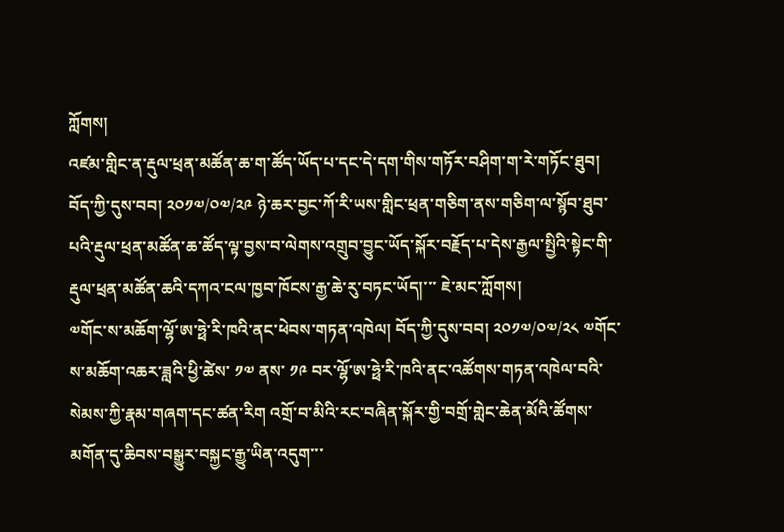ཀློགས།
འཛམ་གླིང་ན་རྡུལ་ཕྲན་མཚོན་ཆ་ག་ཚོད་ཡོད་པ་དང་དེ་དག་གིས་གཏོར་བཤིག་ག་རེ་གཏོང་ཐུབ། བོད་ཀྱི་དུས་བབ། ༢༠༡༧/༠༧/༢༩ ཉེ་ཆར་བྱང་ཀོ་རི་ཡས་གླིང་ཕྲན་གཅིག་ནས་གཅིག་ལ་སྙོབ་ཐུབ་པའི་རྡུལ་ཕྲན་མཚོན་ཆ་ཚོད་ལྟ་བྱས་བ་ལེགས་འགྲུབ་བྱུང་ཡོད་སྐོར་བརྗོད་པ་དེས་རྒྱལ་སྤྱིའི་སྟེང་གི་རྡུལ་ཕྲན་མཚོན་ཆའི་དཀའ་ངལ་ཁྱབ་ཁོངས་རྒྱ་ཆེ་རུ་བཏང་ཡོད།་་་ ཇེ་མང་ཀློགས།
༧གོང་ས་མཆོག་ལྷོ་ཨ་ཧྥེ་རི་ཁའི་ནང་ཕེབས་གཏན་འཁེལ། བོད་ཀྱི་དུས་བབ། ༢༠༡༧/༠༧/༢༨ ༧གོང་ས་མཆོག་འཆར་ཟླའི་ཕྱི་ཚེས་ ༡༧ ནས་ ༡༩ བར་ལྷོ་ཨ་ཧྥེ་རི་ཁའི་ནང་འཚོགས་གཏན་འཁེལ་བའི་སེམས་ཀྱི་རྣམ་གཞག་དང་ཚན་རིག འགྲོ་བ་མིའི་རང་བཞིན་སྐོར་གྱི་བགྲོ་གླེང་ཆེན་མོའི་ཚོགས་མགོན་དུ་ཆིབས་བསྒྱུར་བསྐྱང་རྒྱུ་ཡིན་འདུག་་་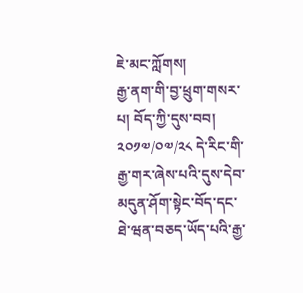ཇེ་མང་ཀློགས།
རྒྱ་ནག་གི་བྱ་ཕྲུག་གསར་པ། བོད་ཀྱི་དུས་བབ། ༢༠༡༧/༠༧/༢༨ དེ་རིང་གི་རྒྱ་གར་ཞེས་པའི་དུས་དེབ་མདུན་ཤོག་སྟེང་བོད་དང་ཐེ་ཝན་བཅད་ཡོད་པའི་རྒྱ་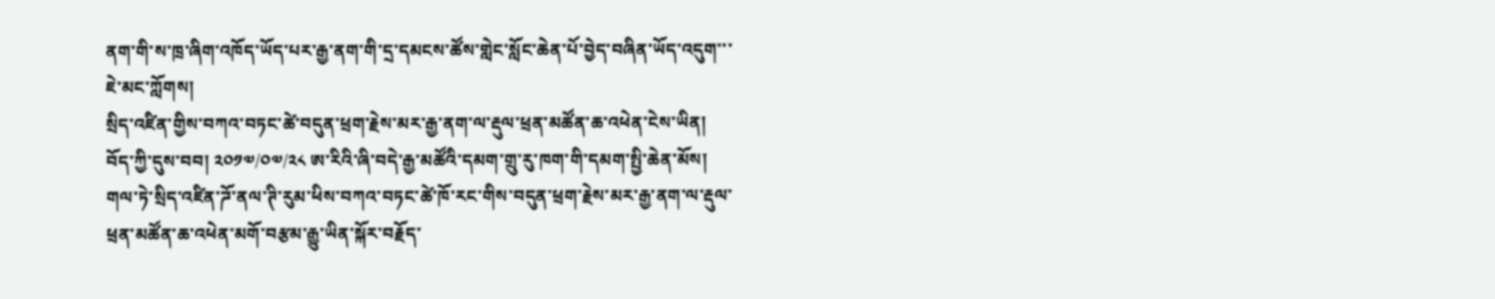ནག་གི་ས་ཁྲ་ཞིག་འཁོད་ཡོད་པར་རྒྱ་ནག་གི་དྲ་དམངས་ཚོས་གླེང་སློང་ཆེན་པོ་བྱེད་བཞིན་ཡོད་འདུག་་་ ཇེ་མང་ཀློགས།
སྲིད་འཛིན་གྱིས་བཀའ་བཏང་ཚེ་བདུན་ཕྲག་རྗེས་མར་རྒྱ་ནག་ལ་རྡུལ་ཕྲན་མཚོན་ཆ་འཕེན་ངེས་ཡིན། བོད་ཀྱི་དུས་བབ། ༢༠༡༧/༠༧/༢༨ ཨ་རིའི་ཞི་བདེ་རྒྱ་མཚོའི་དམག་གྲུ་རུ་ཁག་གི་དམག་སྤྱི་ཆེན་མོས། གལ་ཏེ་སྲིད་འཛིན་ཌོ་ནལ་ཊི་རུམ་ཕིས་བཀའ་བཏང་ཚེ་ཁོ་རང་གིས་བདུན་ཕྲག་རྗེས་མར་རྒྱ་ནག་ལ་རྡུལ་ཕྲན་མཚོན་ཆ་འཕེན་མགོ་བརྩམ་རྒྱུ་ཡིན་སྐོར་བརྗོད་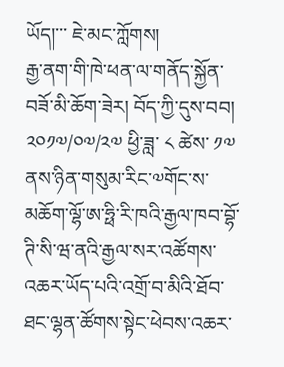ཡོད།་་་ ཇེ་མང་ཀློགས།
རྒྱ་ནག་གི་ཁེ་ཕན་ལ་གནོད་སྐྱོན་བཟོ་མི་ཆོག་ཟེར། བོད་ཀྱི་དུས་བབ། ༢༠༡༧/༠༧/༢༧ ཕྱི་ཟླ་ ༨ ཚེས་ ༡༧ ནས་ཉིན་གསུམ་རིང་༧གོང་ས་མཆོག་ལྷོ་ཨ་ཧྥི་རི་ཁའི་རྒྱལ་ཁབ་བྷོ་ཊི་སི་ཝ་ནའི་རྒྱལ་སར་འཚོགས་འཆར་ཡོད་པའི་འགྲོ་བ་མིའི་ཐོབ་ཐང་ལྷན་ཚོགས་སྟེང་ཕེབས་འཆར་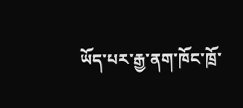ཡོད་པར་རྒྱ་ནག་ཁོང་ཁྲོ་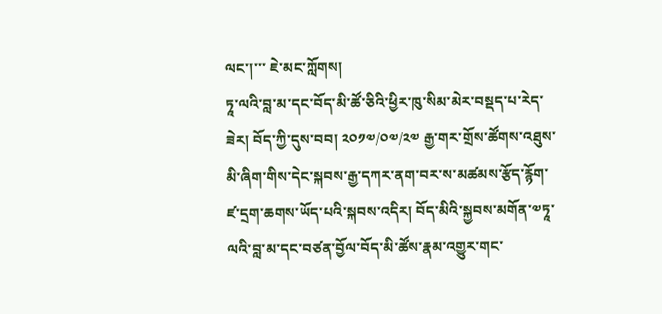ལང་།་་་ ཇེ་མང་ཀློགས།
ཏཱ་ལའི་བླ་མ་དང་བོད་མི་ཚོ་ཅིའི་ཕྱིར་ཁུ་སིམ་མེར་བསྡད་པ་རེད་ཟེར། བོད་ཀྱི་དུས་བབ། ༢༠༡༧/༠༧/༢༧ རྒྱ་གར་གྲོས་ཚོགས་འཐུས་མི་ཞིག་གིས་དེང་སྐབས་རྒྱ་དཀར་ནག་བར་ས་མཚམས་རྩོད་རྙོག་ཛ་དྲག་ཆགས་ཡོད་པའི་སྐབས་འདིར། བོད་མིའི་སྐྱབས་མགོན་༧ཏཱ་ལའི་བླ་མ་དང་བཙན་བྱོལ་བོད་མི་ཚོས་རྣམ་འགྱུར་གང་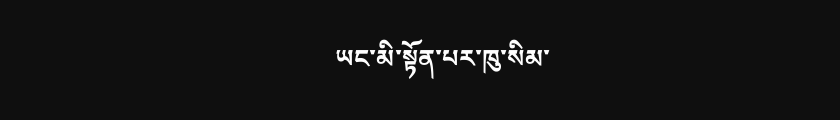ཡང་མི་སྟོན་པར་ཁུ་སིམ་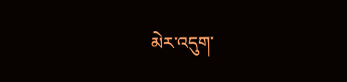མེར་འདུག་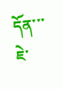དོན་་་ ཇེ་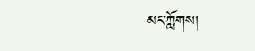མང་ཀློགས།